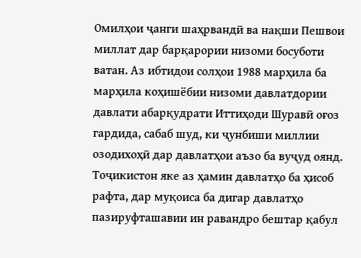Омилҳои ҷанги шаҳрвандӣ ва нақши Пешвои миллат дар барқарории низоми босуботи ватан. Аз ибтидои солҳои 1988 марҳила ба марҳила коҳишёбии низоми давлатдории давлати абарқудрати Иттиҳоди Шуравӣ оғоз гардида, сабаб шуд, ки ҷунбиши миллии озодихоҳӣ дар давлатҳои аъзо ба вуҷуд оянд. Тоҷикистон яке аз ҳамин давлатҳо ба ҳисоб рафта, дар муқоиса ба дигар давлатҳо пазируфташавии ин равандро бештар қабул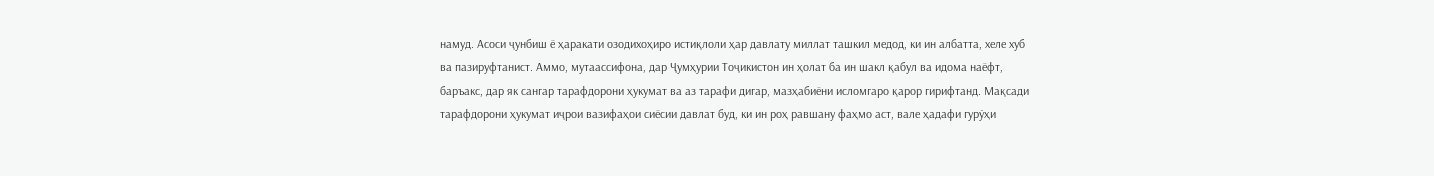намуд. Асоси ҷунбиш ё ҳаракати озодихоҳиро истиқлоли ҳар давлату миллат ташкил медод, ки ин албатта, хеле хуб ва пазируфтанист. Аммо, мутаассифона, дар Ҷумҳурии Тоҷикистон ин ҳолат ба ин шакл қабул ва идома наёфт, баръакс, дар як сангар тарафдорони ҳукумат ва аз тарафи дигар, мазҳабиёни исломгаро қарор гирифтанд. Мақсади тарафдорони ҳукумат иҷрои вазифаҳои сиёсии давлат буд, ки ин роҳ равшану фаҳмо аст, вале ҳадафи гурӯҳи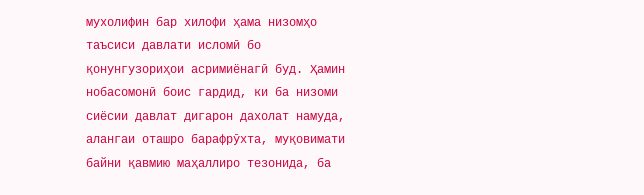мухолифин бар хилофи ҳама низомҳо таъсиси давлати исломӣ бо қонунгузориҳои асримиёнагӣ буд. Ҳамин нобасомонӣ боис гардид, ки ба низоми сиёсии давлат дигарон дахолат намуда, алангаи оташро барафрӯхта, муқовимати байни қавмию маҳаллиро тезонида, ба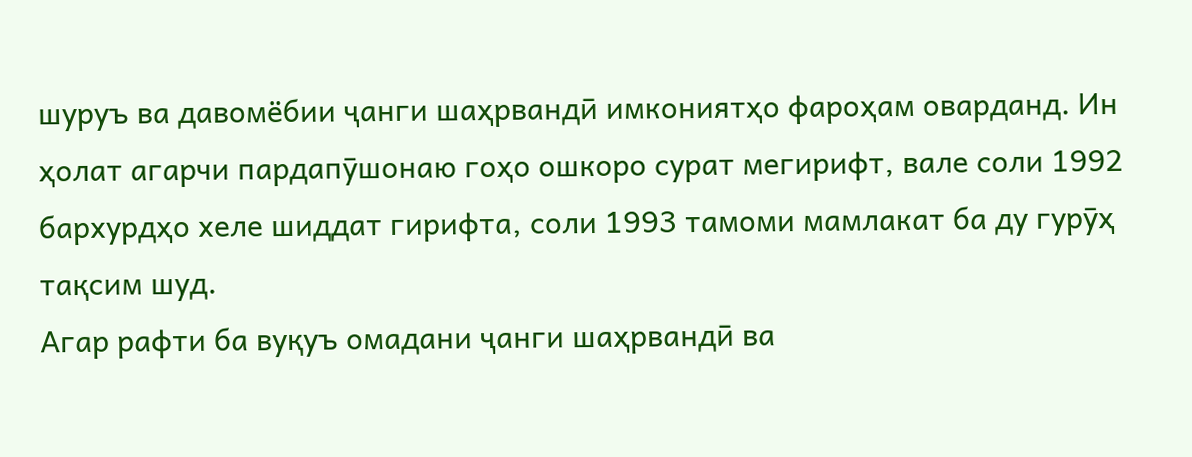шуруъ ва давомёбии ҷанги шаҳрвандӣ имкониятҳо фароҳам оварданд. Ин ҳолат агарчи пардапӯшонаю гоҳо ошкоро сурат мегирифт, вале соли 1992 бархурдҳо хеле шиддат гирифта, соли 1993 тамоми мамлакат ба ду гурӯҳ тақсим шуд.
Агар рафти ба вуқуъ омадани ҷанги шаҳрвандӣ ва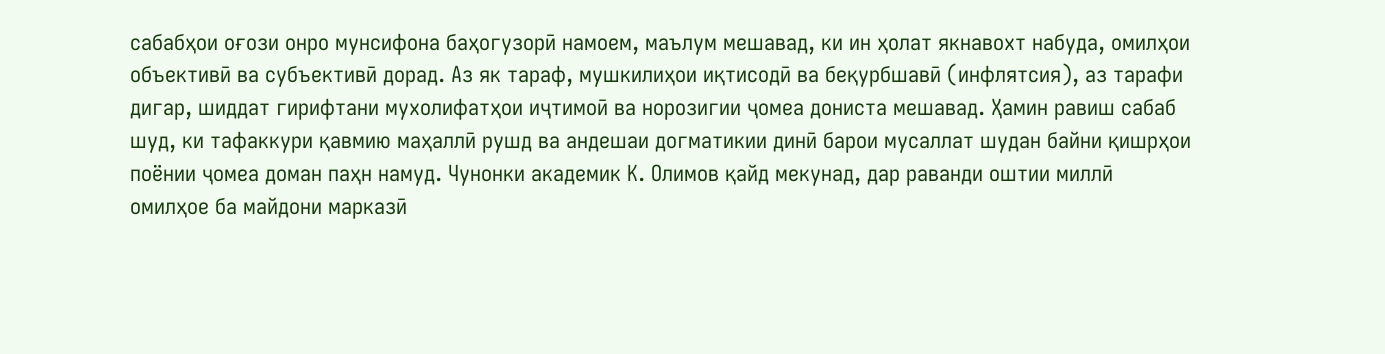сабабҳои оғози онро мунсифона баҳогузорӣ намоем, маълум мешавад, ки ин ҳолат якнавохт набуда, омилҳои объективӣ ва субъективӣ дорад. Аз як тараф, мушкилиҳои иқтисодӣ ва беқурбшавӣ (инфлятсия), аз тарафи дигар, шиддат гирифтани мухолифатҳои иҷтимоӣ ва норозигии ҷомеа дониста мешавад. Ҳамин равиш сабаб шуд, ки тафаккури қавмию маҳаллӣ рушд ва андешаи догматикии динӣ барои мусаллат шудан байни қишрҳои поёнии ҷомеа доман паҳн намуд. Чунонки академик К. Олимов қайд мекунад, дар раванди оштии миллӣ омилҳое ба майдони марказӣ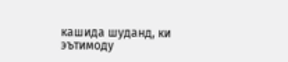кашида шуданд, ки эътимоду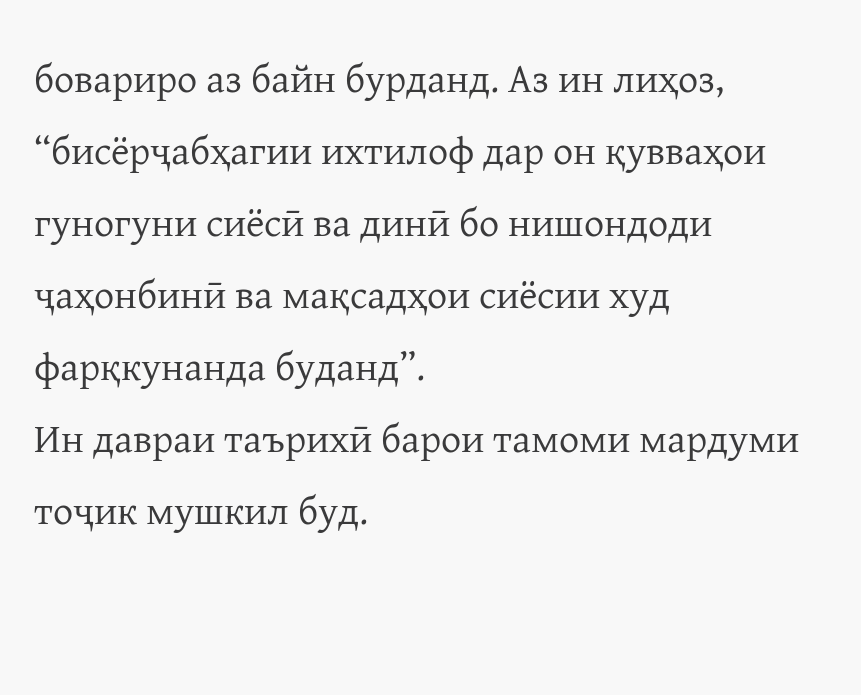бовариро аз байн бурданд. Аз ин лиҳоз, “бисёрҷабҳагии ихтилоф дар он қувваҳои гуногуни сиёсӣ ва динӣ бо нишондоди ҷаҳонбинӣ ва мақсадҳои сиёсии худ фарқкунанда буданд”.
Ин давраи таърихӣ барои тамоми мардуми тоҷик мушкил буд.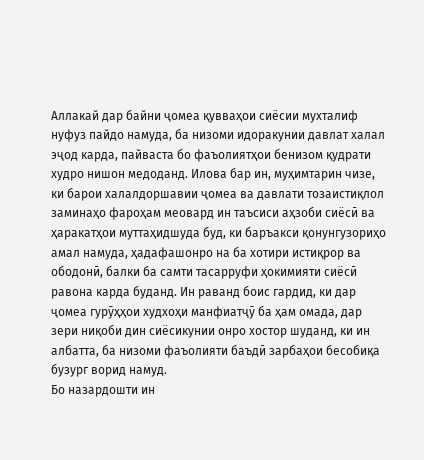Аллакай дар байни ҷомеа қувваҳои сиёсии мухталиф нуфуз пайдо намуда, ба низоми идоракунии давлат халал эҷод карда, пайваста бо фаъолиятҳои бенизом қудрати худро нишон медоданд. Илова бар ин, муҳимтарин чизе, ки барои халалдоршавии ҷомеа ва давлати тозаистиқлол заминаҳо фароҳам меовард ин таъсиси аҳзоби сиёсӣ ва ҳаракатҳои муттаҳидшуда буд, ки баръакси қонунгузориҳо амал намуда, ҳадафашонро на ба хотири истиқрор ва ободонӣ, балки ба самти тасарруфи ҳокимияти сиёсӣ равона карда буданд. Ин раванд боис гардид, ки дар ҷомеа гурӯҳҳои худхоҳи манфиатҷӯ ба ҳам омада, дар зери ниқоби дин сиёсикунии онро хостор шуданд, ки ин албатта, ба низоми фаъолияти баъдӣ зарбаҳои бесобиқа бузург ворид намуд.
Бо назардошти ин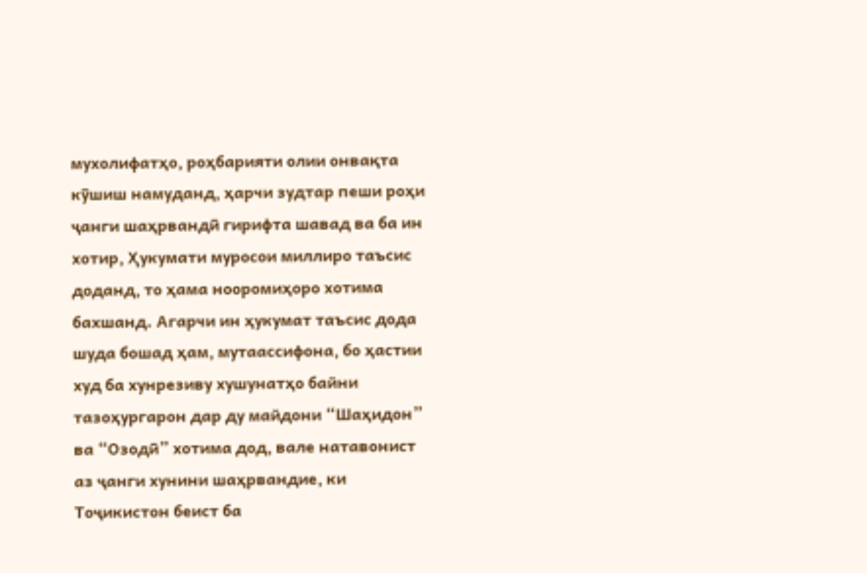мухолифатҳо, роҳбарияти олии онвақта кӯшиш намуданд, ҳарчи зудтар пеши роҳи ҷанги шаҳрвандӣ гирифта шавад ва ба ин хотир, Ҳукумати муросои миллиро таъсис доданд, то ҳама нооромиҳоро хотима бахшанд. Агарчи ин ҳукумат таъсис дода шуда бошад ҳам, мутаассифона, бо ҳастии худ ба хунрезиву хушунатҳо байни тазоҳургарон дар ду майдони “Шаҳидон” ва “Озодӣ” хотима дод, вале натавонист аз ҷанги хунини шаҳрвандие, ки Тоҷикистон беист ба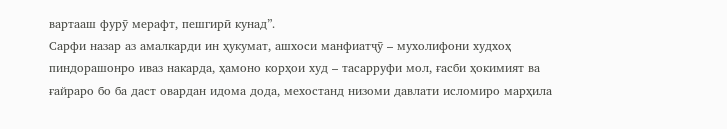вартааш фурӯ мерафт, пешгирӣ кунад”.
Сарфи назар аз амалкарди ин ҳукумат, ашхоси манфиатҷӯ – мухолифони худхоҳ пиндорашонро иваз накарда, ҳамоно корҳои худ – тасарруфи мол, ғасби ҳокимият ва ғайраро бо ба даст овардан идома дода, мехостанд низоми давлати исломиро марҳила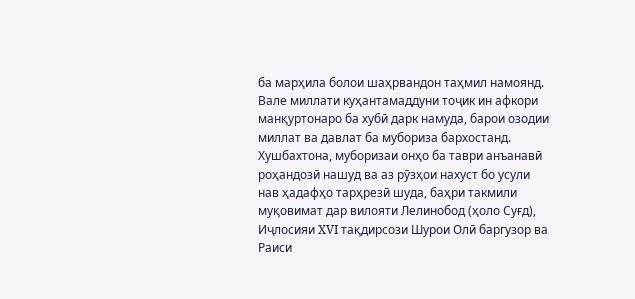ба марҳила болои шаҳрвандон таҳмил намоянд. Вале миллати куҳантамаддуни тоҷик ин афкори манқуртонаро ба хубӣ дарк намуда, барои озодии миллат ва давлат ба мубориза бархостанд.
Хушбахтона, муборизаи онҳо ба таври анъанавӣ роҳандозӣ нашуд ва аз рӯзҳои нахуст бо усули нав ҳадафҳо тарҳрезӣ шуда, баҳри такмили муқовимат дар вилояти Лелинобод (ҳоло Суғд), Иҷлосияи XVI тақдирсози Шурои Олӣ баргузор ва Раиси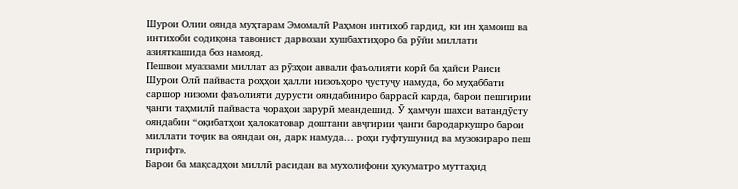Шурои Олии оянда муҳтарам Эмомалӣ Раҳмон интихоб гардид, ки ин ҳамоиш ва интихоби содиқона тавонист дарвозаи хушбахтиҳоро ба рӯйи миллати азияткашида боз намояд.
Пешвои муаззами миллат аз рӯзҳои аввали фаъолияти корӣ ба ҳайси Раиси Шурои Олӣ пайваста роҳҳои ҳалли низоъҳоро ҷустуҷу намуда, бо муҳаббати саршор низоми фаъолияти дурусти ояндабиниро баррасӣ карда, барои пешгирии ҷанги таҳмилӣ пайваста чораҳои зарурӣ меандешид. Ӯ ҳамчун шахси ватандӯсту ояндабин “оқибатҳои ҳалокатовар доштани авҷгирии ҷанги бародаркушро барои миллати тоҷик ва ояндаи он, дарк намуда… роҳи гуфтушунид ва музокираро пеш гирифт».
Барои ба мақсадҳои миллӣ расидан ва мухолифони ҳукуматро муттаҳид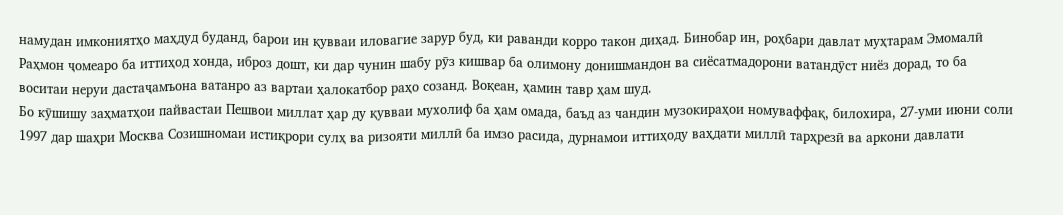намудан имкониятҳо маҳдуд буданд, барои ин қувваи иловагие зарур буд, ки раванди корро такон диҳад. Бинобар ин, роҳбари давлат муҳтарам Эмомалӣ Раҳмон ҷомеаро ба иттиҳод хонда, иброз дошт, ки дар чунин шабу рӯз кишвар ба олимону донишмандон ва сиёсатмадорони ватандӯст ниёз дорад, то ба воситаи неруи дастаҷамъона ватанро аз вартаи ҳалокатбор раҳо созанд. Воқеан, ҳамин тавр ҳам шуд.
Бо кӯшишу заҳматҳои пайвастаи Пешвои миллат ҳар ду қувваи мухолиф ба ҳам омада, баъд аз чандин музокираҳои номуваффақ, билохира, 27-уми июни соли 1997 дар шаҳри Москва Созишномаи истиқрори сулҳ ва ризояти миллӣ ба имзо расида, дурнамои иттиҳоду ваҳдати миллӣ тарҳрезӣ ва аркони давлати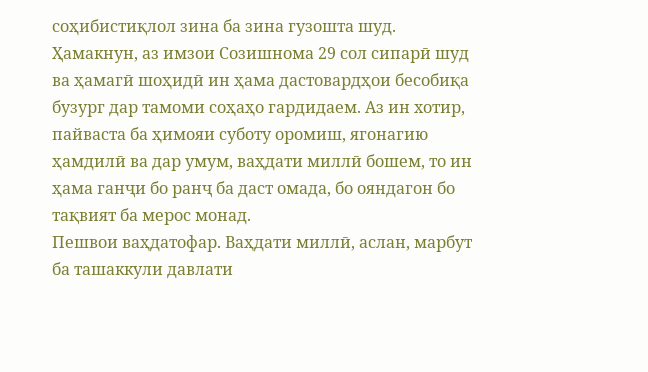соҳибистиқлол зина ба зина гузошта шуд.
Ҳамакнун, аз имзои Созишнома 29 сол сипарӣ шуд ва ҳамагӣ шоҳидӣ ин ҳама дастовардҳои бесобиқа бузург дар тамоми соҳаҳо гардидаем. Аз ин хотир, пайваста ба ҳимояи суботу оромиш, ягонагию ҳамдилӣ ва дар умум, ваҳдати миллӣ бошем, то ин ҳама ганҷи бо ранҷ ба даст омада, бо ояндагон бо тақвият ба мерос монад.
Пешвои ваҳдатофар. Ваҳдати миллӣ, аслан, марбут ба ташаккули давлати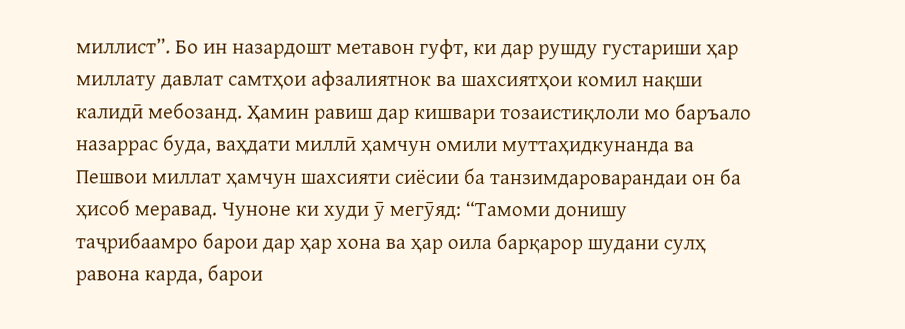миллист”. Бо ин назардошт метавон гуфт, ки дар рушду густариши ҳар миллату давлат самтҳои афзалиятнок ва шахсиятҳои комил нақши калидӣ мебозанд. Ҳамин равиш дар кишвари тозаистиқлоли мо баръало назаррас буда, ваҳдати миллӣ ҳамчун омили муттаҳидкунанда ва Пешвои миллат ҳамчун шахсияти сиёсии ба танзимдароварандаи он ба ҳисоб меравад. Чуноне ки худи ӯ мегӯяд: “Тамоми донишу таҷрибаамро барои дар ҳар хона ва ҳар оила барқарор шудани сулҳ равона карда, барои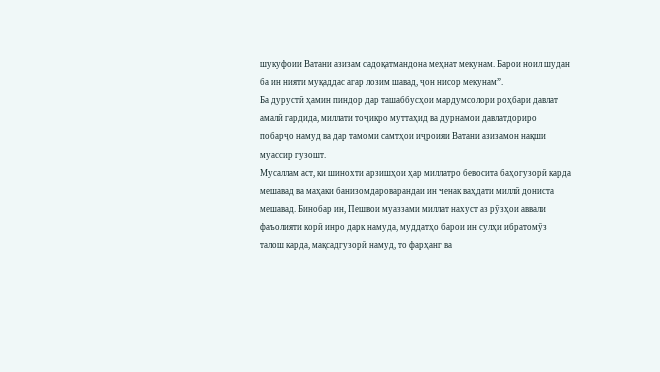шукуфоии Ватани азизам садоқатмандона меҳнат мекунам. Барои ноил шудан ба ин нияти муқаддас агар лозим шавад, ҷон нисор мекунам”.
Ба дурустӣ ҳамин пиндор дар ташаббусҳои мардумсолори роҳбари давлат амалӣ гардида, миллати тоҷикро муттаҳид ва дурнамои давлатдориро побарҷо намуд ва дар тамоми самтҳои иҷроияи Ватани азизамон нақши муассир гузошт.
Мусаллам аст, ки шинохти арзишҳои ҳар миллатро бевосита баҳогузорӣ карда мешавад ва маҳаки банизомдароварандаи ин ченак ваҳдати миллӣ дониста мешавад. Бинобар ин, Пешвои муаззами миллат нахуст аз рӯзҳои аввали фаъолияти корӣ инро дарк намуда, муддатҳо барои ин сулҳи ибратомӯз талош карда, мақсадгузорӣ намуд, то фарҳанг ва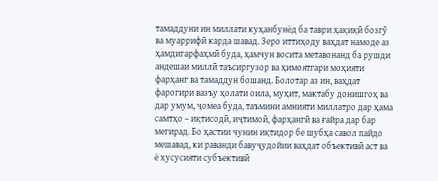тамаддуни ин миллати куҳанбунёд ба таври ҳақиқӣ бозгӯ ва муаррифӣ карда шавад. Зеро иттиҳоду ваҳдат намоде аз ҳамдигарфаҳмӣ буда, ҳамчун восита метавонанд ба рушди андешаи миллӣ таъсиргузор ва ҳимоятгари моҳияти фарҳанг ва тамаддун бошанд. Болотар аз ин, ваҳдат фарогири вазъу ҳолати оила, муҳит, мактабу донишгоҳ ва дар умум, ҷомеа буда, таъмини амнияти миллатро дар ҳама самтҳо – иқтисодӣ, иҷтимоӣ, фарҳангӣ ва ғайра дар бар мегирад. Бо ҳастии чунин иқтидор бе шубҳа савол пайдо мешавад, ки раванди бавуҷудойии ваҳдат объективӣ аст ва ё хусусияти субъективӣ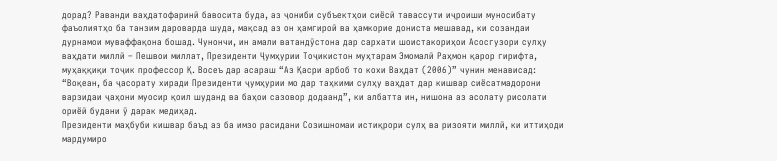дорад? Раванди ваҳдатофаринӣ бавосита буда, аз ҷониби субъектҳои сиёсӣ тавассути иҷроиши муносибату фаъолиятҳо ба танзим дароварда шуда, мақсад аз он ҳамгироӣ ва ҳамкорие дониста мешавад, ки созандаи дурнамои муваффақона бошад. Чунончи, ин амали ватандӯстона дар сархати шоистакориҳои Асосгузори сулҳу ваҳдати миллӣ – Пешвои миллат, Президенти Ҷумҳурии Тоҷикистон муҳтарам Эмомалӣ Раҳмон қарор гирифта, муҳаққиқи тоҷик профессор Қ. Восеъ дар асараш “Аз Қасри арбоб то кохи Ваҳдат (2006)” чунин менависад: “Воқеан, ба ҷасорату хиради Президенти ҷумҳурии мо дар таҳкими сулҳу ваҳдат дар кишвар сиёсатмадорони варзидаи ҷаҳони муосир қоил шуданд ва баҳои сазовор додаанд”, ки албатта ин, нишона аз асолату рисолати ориёӣ будани ӯ дарак медиҳад.
Президенти маҳбуби кишвар баъд аз ба имзо расидани Созишномаи истиқрори сулҳ ва ризояти миллӣ, ки иттиҳоди мардумиро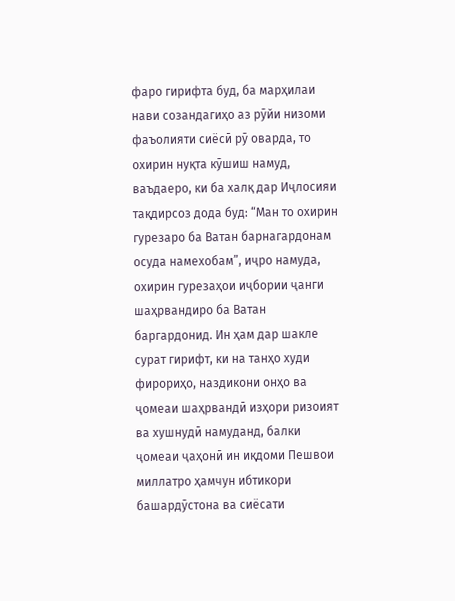фаро гирифта буд, ба марҳилаи нави созандагиҳо аз рӯйи низоми фаъолияти сиёсӣ рӯ оварда, то охирин нуқта кӯшиш намуд, ваъдаеро, ки ба халқ дар Иҷлосияи тақдирсоз дода буд: “Ман то охирин гурезаро ба Ватан барнагардонам осуда намехобам”, иҷро намуда, охирин гурезаҳои иҷбории ҷанги шаҳрвандиро ба Ватан баргардонид. Ин ҳам дар шакле сурат гирифт, ки на танҳо худи фирориҳо, наздикони онҳо ва ҷомеаи шаҳрвандӣ изҳори ризоият ва хушнудӣ намуданд, балки ҷомеаи ҷаҳонӣ ин иқдоми Пешвои миллатро ҳамчун ибтикори башардӯстона ва сиёсати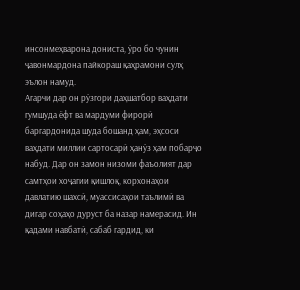инсонмеҳварона дониста, ӯро бо чунин ҷавонмардона пайкораш қаҳрамони сулҳ эълон намуд.
Агарчи дар он рӯзгори даҳшатбор ваҳдати гумшуда ёфт ва мардуми фирорӣ баргардонида шуда бошанд ҳам, эҳсоси ваҳдати миллии сартосарӣ ҳанӯз ҳам побарҷо набуд. Дар он замон низоми фаъолият дар самтҳои хоҷагии қишлоқ, корхонаҳои давлатию шахсӣ, муассисаҳои таълимӣ ва дигар соҳаҳо дуруст ба назар намерасид. Ин қадами навбатӣ, сабаб гардид, ки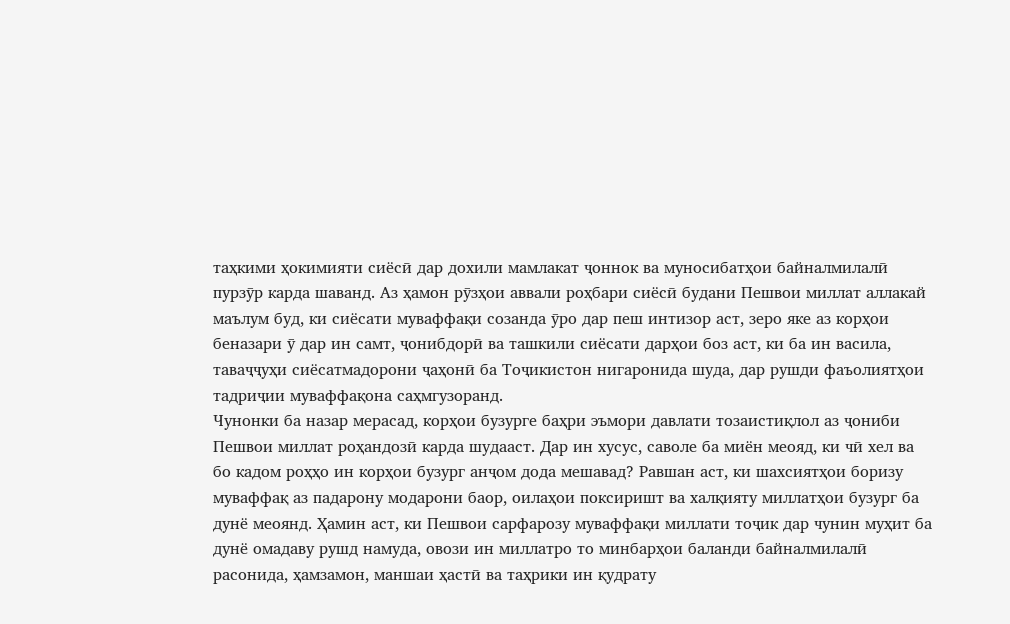таҳкими ҳокимияти сиёсӣ дар дохили мамлакат ҷоннок ва муносибатҳои байналмилалӣ пурзӯр карда шаванд. Аз ҳамон рӯзҳои аввали роҳбари сиёсӣ будани Пешвои миллат аллакай маълум буд, ки сиёсати муваффақи созанда ӯро дар пеш интизор аст, зеро яке аз корҳои беназари ӯ дар ин самт, ҷонибдорӣ ва ташкили сиёсати дарҳои боз аст, ки ба ин васила, таваҷҷуҳи сиёсатмадорони ҷаҳонӣ ба Тоҷикистон нигаронида шуда, дар рушди фаъолиятҳои тадриҷии муваффақона саҳмгузоранд.
Чунонки ба назар мерасад, корҳои бузурге баҳри эъмори давлати тозаистиқлол аз ҷониби Пешвои миллат роҳандозӣ карда шудааст. Дар ин хусус, саволе ба миён меояд, ки чӣ хел ва бо кадом роҳҳо ин корҳои бузург анҷом дода мешавад? Равшан аст, ки шахсиятҳои боризу муваффақ аз падарону модарони баор, оилаҳои поксиришт ва халқияту миллатҳои бузург ба дунё меоянд. Ҳамин аст, ки Пешвои сарфарозу муваффақи миллати тоҷик дар чунин муҳит ба дунё омадаву рушд намуда, овози ин миллатро то минбарҳои баланди байналмилалӣ расонида, ҳамзамон, маншаи ҳастӣ ва таҳрики ин қудрату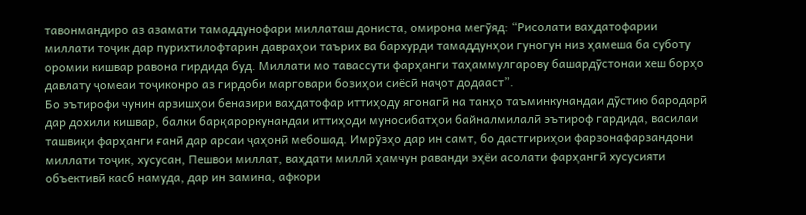тавонмандиро аз азамати тамаддунофари миллаташ дониста, омирона мегӯяд: “Рисолати ваҳдатофарии миллати тоҷик дар пурихтилофтарин давраҳои таърих ва бархурди тамаддунҳои гуногун низ ҳамеша ба суботу оромии кишвар равона гирдида буд. Миллати мо тавассути фарҳанги таҳаммулгарову башардӯстонаи хеш борҳо давлату ҷомеаи тоҷиконро аз гирдоби марговари бозиҳои сиёсӣ наҷот додааст”.
Бо эътирофи чунин арзишҳои беназири ваҳдатофар иттиҳоду ягонагӣ на танҳо таъминкунандаи дӯстию бародарӣ дар дохили кишвар, балки барқароркунандаи иттиҳоди муносибатҳои байналмилалӣ эътироф гардида, василаи ташвиқи фарҳанги ғанӣ дар арсаи ҷаҳонӣ мебошад. Имрӯзҳо дар ин самт, бо дастгириҳои фарзонафарзандони миллати тоҷик, хусусан, Пешвои миллат, ваҳдати миллӣ ҳамчун раванди эҳёи асолати фарҳангӣ хусусияти объективӣ касб намуда, дар ин замина, афкори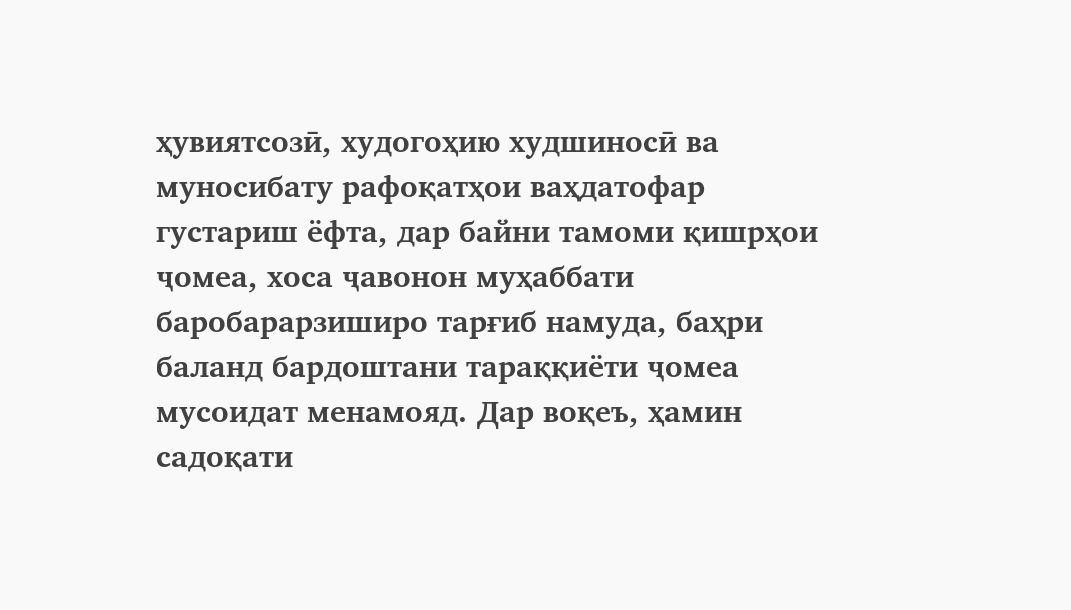ҳувиятсозӣ, худогоҳию худшиносӣ ва муносибату рафоқатҳои ваҳдатофар густариш ёфта, дар байни тамоми қишрҳои ҷомеа, хоса ҷавонон муҳаббати баробарарзиширо тарғиб намуда, баҳри баланд бардоштани тараққиёти ҷомеа мусоидат менамояд. Дар воқеъ, ҳамин садоқати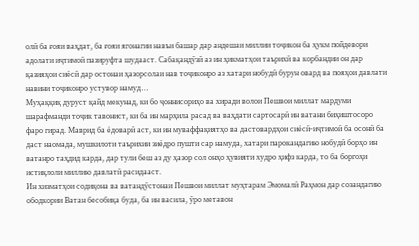олӣ ба ғояи ваҳдат, ба ғояи ягонагии навъи башар дар андешаи миллии тоҷикон ба ҳукм пойдевори адолати иҷтимоӣ пазируфта шудааст. Сабақандӯзӣ аз ин ҳикматҳои таърихӣ ва корбандии он дар қазияҳои сиёсӣ дар остонаи ҳазорсолаи нав тоҷиконро аз хатари нобудӣ бурун овард ва пояҳои давлати навини тоҷиконро устувор намуд…
Муҳаққиқ дуруст қайд мекунад, ки бо ҷоннисориҳо ва хиради волои Пешвои миллат мардуми шарафманди тоҷик тавонист, ки ба ин марҳила расад ва ваҳдати сартосарӣ ин ватани биҳиштосоро фаро гирад. Маврид ба ёдоварӣ аст, ки ин муваффақиятҳо ва дастовардҳои сиёсӣ-иҷтимоӣ ба осонӣ ба даст наомада, мушкилоти таърихии зиёдро пушти сар намуда, хатари парокандагию нобудӣ борҳо ин ватанро таҳдид карда, дар тули беш аз ду ҳазор сол онҳо ҳувияти худро ҳифз карда, то ба боргоҳи истиқлоли миллию давлатӣ расидааст.
Ин хизматҳои содиқона ва ватандӯстонаи Пешвои миллат муҳтарам Эмомалӣ Раҳмон дар созандагию ободкории Ватан бесобиқа буда, ба ин васила, ӯро метавон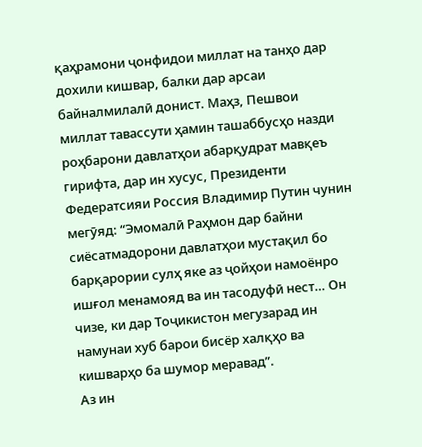қаҳрамони ҷонфидои миллат на танҳо дар дохили кишвар, балки дар арсаи байналмилалӣ донист. Маҳз, Пешвои миллат тавассути ҳамин ташаббусҳо назди роҳбарони давлатҳои абарқудрат мавқеъ гирифта, дар ин хусус, Президенти Федератсияи Россия Владимир Путин чунин мегӯяд: “Эмомалӣ Раҳмон дар байни сиёсатмадорони давлатҳои мустақил бо барқарории сулҳ яке аз ҷойҳои намоёнро ишғол менамояд ва ин тасодуфӣ нест… Он чизе, ки дар Тоҷикистон мегузарад ин намунаи хуб барои бисёр халқҳо ва кишварҳо ба шумор меравад”.
Аз ин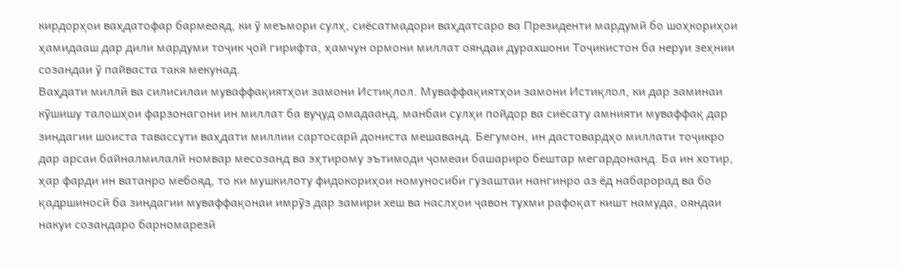кирдорҳои ваҳдатофар бармеояд, ки ӯ меъмори сулҳ, сиёсатмадори ваҳдатсаро ва Президенти мардумӣ бо шоҳкориҳои ҳамидааш дар дили мардуми тоҷик ҷой гирифта, ҳамчун ормони миллат ояндаи дурахшони Тоҷикистон ба неруи зеҳнии созандаи ӯ пайваста такя мекунад.
Ваҳдати миллӣ ва силисилаи муваффақиятҳои замони Истиқлол. Муваффақиятҳои замони Истиқлол, ки дар заминаи кӯшишу талошҳои фарзонагони ин миллат ба вуҷуд омадаанд, манбаи сулҳи пойдор ва сиёсату амнияти муваффақ дар зиндагии шоиста тавассути ваҳдати миллии сартосарӣ дониста мешаванд. Бегумон, ин дастовардҳо миллати тоҷикро дар арсаи байналмилалӣ номвар месозанд ва эҳтирому эътимоди ҷомеаи башариро бештар мегардонанд. Ба ин хотир, ҳар фарди ин ватанро мебояд, то ки мушкилоту фидокориҳои номуносиби гузаштаи нангинро аз ёд набарорад ва бо қадршиносӣ ба зиндагии муваффақонаи имрӯз дар замири хеш ва наслҳои ҷавон тухми рафоқат кишт намуда, ояндаи накуи созандаро барномарезӣ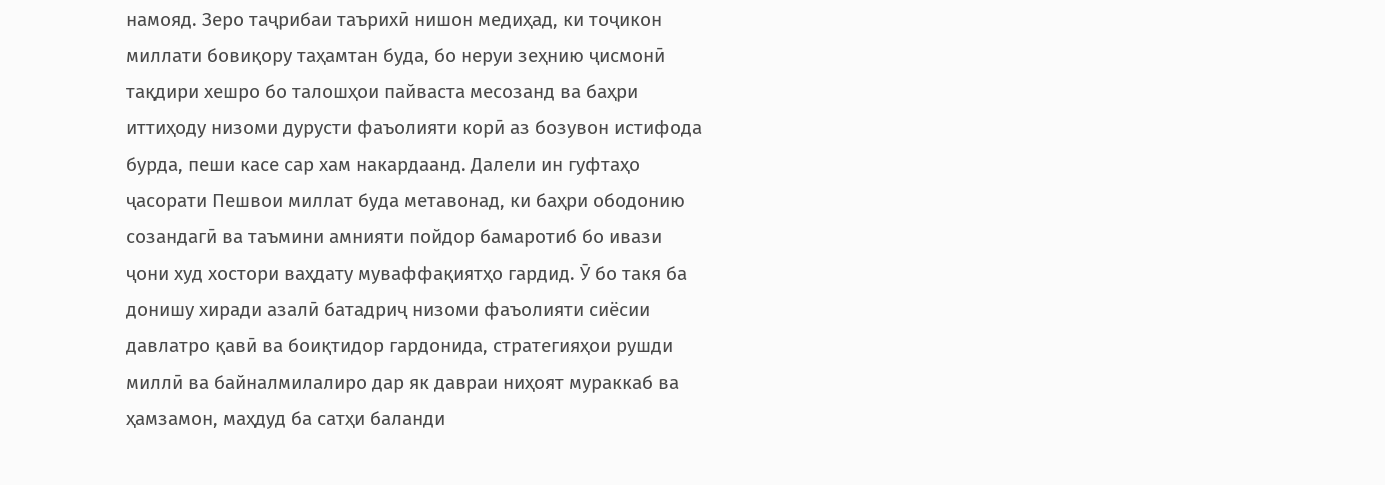намояд. Зеро таҷрибаи таърихӣ нишон медиҳад, ки тоҷикон миллати бовиқору таҳамтан буда, бо неруи зеҳнию ҷисмонӣ тақдири хешро бо талошҳои пайваста месозанд ва баҳри иттиҳоду низоми дурусти фаъолияти корӣ аз бозувон истифода бурда, пеши касе сар хам накардаанд. Далели ин гуфтаҳо ҷасорати Пешвои миллат буда метавонад, ки баҳри ободонию созандагӣ ва таъмини амнияти пойдор бамаротиб бо ивази ҷони худ хостори ваҳдату муваффақиятҳо гардид. Ӯ бо такя ба донишу хиради азалӣ батадриҷ низоми фаъолияти сиёсии давлатро қавӣ ва боиқтидор гардонида, стратегияҳои рушди миллӣ ва байналмилалиро дар як давраи ниҳоят мураккаб ва ҳамзамон, маҳдуд ба сатҳи баланди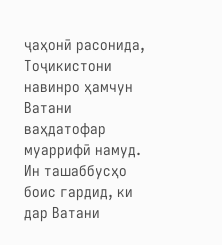ҷаҳонӣ расонида, Тоҷикистони навинро ҳамчун Ватани ваҳдатофар муаррифӣ намуд.
Ин ташаббусҳо боис гардид, ки дар Ватани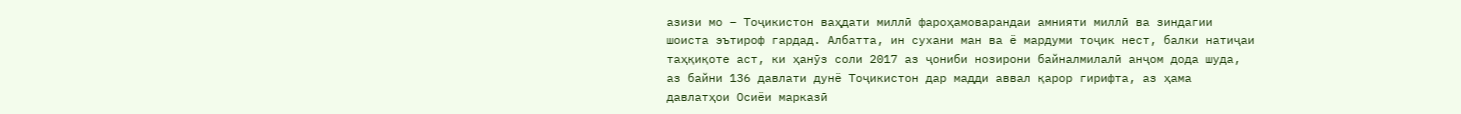азизи мо – Тоҷикистон ваҳдати миллӣ фароҳамоварандаи амнияти миллӣ ва зиндагии шоиста эътироф гардад. Албатта, ин сухани ман ва ё мардуми тоҷик нест, балки натиҷаи таҳқиқоте аст, ки ҳанӯз соли 2017 аз ҷониби нозирони байналмилалӣ анҷом дода шуда, аз байни 136 давлати дунё Тоҷикистон дар мадди аввал қарор гирифта, аз ҳама давлатҳои Осиёи марказӣ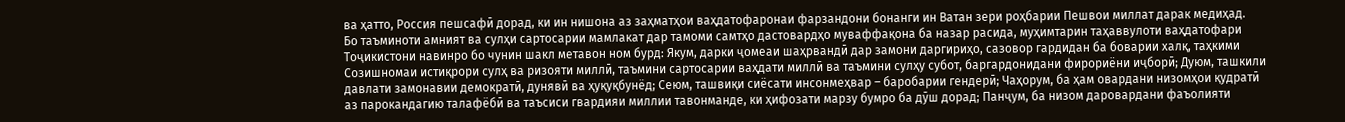ва ҳатто, Россия пешсафӣ дорад, ки ин нишона аз заҳматҳои ваҳдатофаронаи фарзандони бонанги ин Ватан зери роҳбарии Пешвои миллат дарак медиҳад.
Бо таъминоти амният ва сулҳи сартосарии мамлакат дар тамоми самтҳо дастовардҳо муваффақона ба назар расида, муҳимтарин таҳаввулоти ваҳдатофари Тоҷикистони навинро бо чунин шакл метавон ном бурд: Якум, дарки ҷомеаи шаҳрвандӣ дар замони даргириҳо, сазовор гардидан ба боварии халқ, таҳкими Созишномаи истиқрори сулҳ ва ризояти миллӣ, таъмини сартосарии ваҳдати миллӣ ва таъмини сулҳу субот, баргардонидани фирориёни иҷборӣ; Дуюм, ташкили давлати замонавии демократӣ, дунявӣ ва ҳуқуқбунёд; Сеюм, ташвиқи сиёсати инсонмеҳвар – баробарии гендерӣ; Чаҳорум, ба ҳам овардани низомҳои қудратӣ аз парокандагию талафёбӣ ва таъсиси гвардияи миллии тавонманде, ки ҳифозати марзу бумро ба дӯш дорад; Панҷум, ба низом даровардани фаъолияти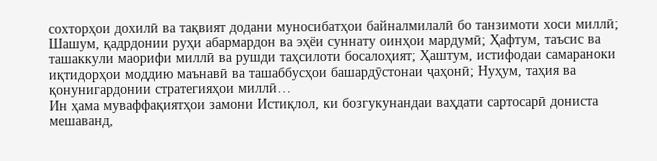сохторҳои дохилӣ ва тақвият додани муносибатҳои байналмилалӣ бо танзимоти хоси миллӣ; Шашум, қадрдонии руҳи абармардон ва эҳёи суннату оинҳои мардумӣ; Ҳафтум, таъсис ва ташаккули маорифи миллӣ ва рушди таҳсилоти босалоҳият; Ҳаштум, истифодаи самараноки иқтидорҳои моддию маънавӣ ва ташаббусҳои башардӯстонаи ҷаҳонӣ; Нуҳум, таҳия ва қонунигардонии стратегияҳои миллӣ…
Ин ҳама муваффақиятҳои замони Истиқлол, ки бозгукунандаи ваҳдати сартосарӣ дониста мешаванд,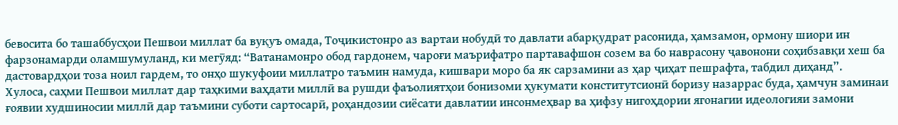бевосита бо ташаббусҳои Пешвои миллат ба вуқуъ омада, Тоҷикистонро аз вартаи нобудӣ то давлати абарқудрат расонида, ҳамзамон, ормону шиори ин фарзонамарди оламшумуланд, ки мегӯяд: “Ватанамонро обод гардонем, чароғи маърифатро партавафшон созем ва бо наврасону ҷавонони соҳибзавқи хеш ба дастовардҳои тоза ноил гардем, то онҳо шукуфоии миллатро таъмин намуда, кишвари моро ба як сарзамини аз ҳар ҷиҳат пешрафта, табдил диҳанд”.
Хулоса, саҳми Пешвои миллат дар таҳкими ваҳдати миллӣ ва рушди фаъолиятҳои бонизоми ҳукумати конститутсионӣ боризу назаррас буда, ҳамчун заминаи ғоявии худшиносии миллӣ дар таъмини суботи сартосарӣ, роҳандозии сиёсати давлатии инсонмеҳвар ва ҳифзу нигоҳдории ягонагии идеологияи замони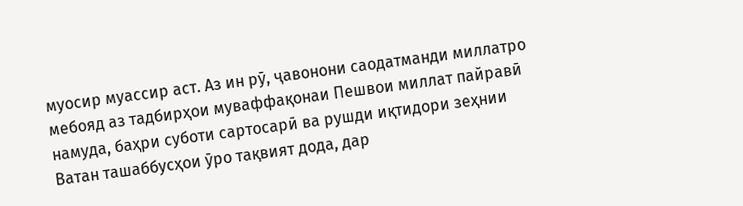муосир муассир аст. Аз ин рӯ, ҷавонони саодатманди миллатро мебояд аз тадбирҳои муваффақонаи Пешвои миллат пайравӣ намуда, баҳри суботи сартосарӣ ва рушди иқтидори зеҳнии Ватан ташаббусҳои ӯро тақвият дода, дар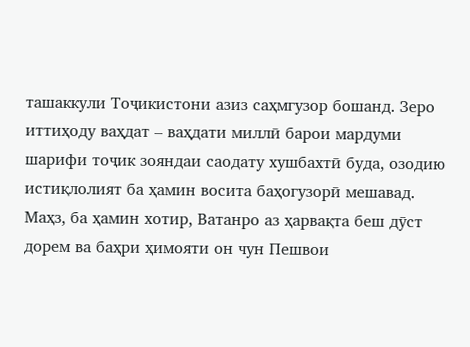ташаккули Тоҷикистони азиз саҳмгузор бошанд. Зеро иттиҳоду ваҳдат – ваҳдати миллӣ барои мардуми шарифи тоҷик зояндаи саодату хушбахтӣ буда, озодию истиқлолият ба ҳамин восита баҳогузорӣ мешавад. Маҳз, ба ҳамин хотир, Ватанро аз ҳарвақта беш дӯст дорем ва баҳри ҳимояти он чун Пешвои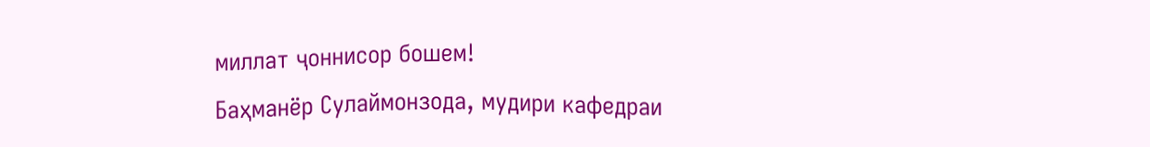миллат ҷоннисор бошем!
Баҳманёр Сулаймонзода, мудири кафедраи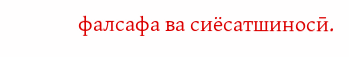фалсафа ва сиёсатшиносӣ.